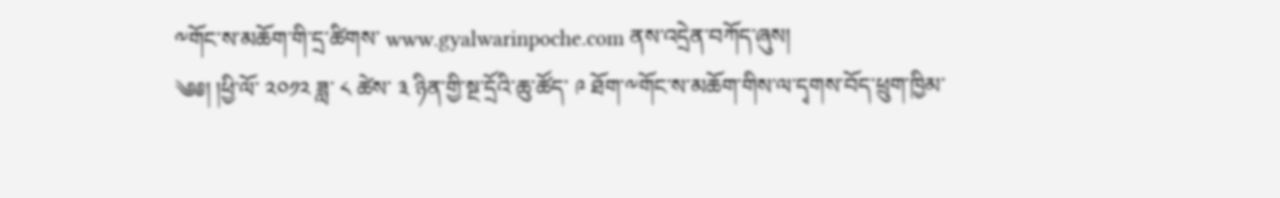༸གོང་ས་མཆོག་གི་དྲ་ཚིགས་ www.gyalwarinpoche.com ནས་འདྲེན་བཀོད་ཞུས།
༄༅། །ཕྱི་ལོ་ ༢༠༡༢ ཟླ་ ༨ ཚེས་ ༣ ཉིན་གྱི་སྔ་དྲོའི་ཆུ་ཚོད་ ༩ ཐོག་༸གོང་ས་མཆོག་གིས་ལ་དྭགས་བོད་ཕྲུག་ཁྱིམ་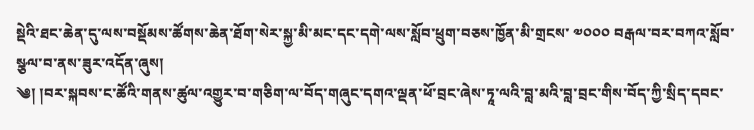སྡེའི་ཐང་ཆེན་དུ་ལས་བསྡོམས་ཚོགས་ཆེན་ཐོག་སེར་སྐྱ་མི་མང་དང་དགེ་ལས་སློབ་ཕྲུག་བཅས་ཁྱོན་མི་གྲངས་ ༧༠༠༠ བརྒལ་བར་བཀའ་སློབ་སྩལ་བ་ནས་ཟུར་འདོན་ཞུས།
༄། །བར་སྐབས་ང་ཚོའི་གནས་ཚུལ་འགྱུར་བ་གཅིག་ལ་བོད་གཞུང་དགའ་ལྡན་ཕོ་བྲང་ཞེས་ཏཱ་ལའི་བླ་མའི་བླ་བྲང་གིས་བོད་ཀྱི་སྲིད་དབང་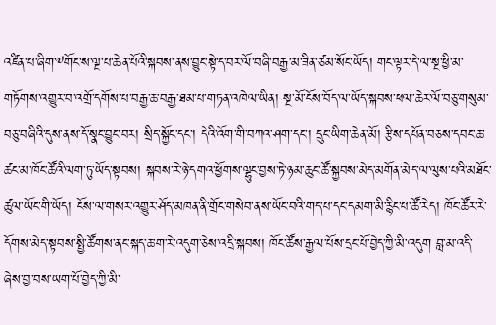འཛིན་པ་ཞིག་༸གོང་ས་ལྔ་པ་ཆེན་པོའི་སྐབས་ནས་བྱུང་སྟེ་ད་བར་ལོ་བཞི་བརྒྱ་མ་ཟིན་ཙམ་སོང་ཡོད། གང་ལྟར་དེ་ལ་སྔ་ཕྱི་མ་གཏོགས་འགྱུར་བ་འགྲོ་དགོས་པ་བརྒྱ་ཆ་བརྒྱ་ཐམ་པ་གཏན་འཁེལ་ཡིན། སྔ་མོ་ངོས་བོད་ལ་ཡོད་སྐབས་ཕལ་ཆེར་ལོ་བཅུ་གསུམ་བཅུ་བཞིའི་དུས་ནས་དོ་སྣང་བྱུང་བར། སྲིད་སྐྱོང་དང་། དེའི་འོག་གི་བཀའ་ཤག་དང་། དྲུང་ཡིག་ཆེན་མོ། རྩིས་དཔོན་བཅས་དབང་ཆ་ཚང་མ་ཁོང་ཚོའི་ལག་ཏུ་ཡོད་སྟབས། སྐབས་རེ་ཉེ་དགའ་ཕྱོགས་ལྷུང་བྱས་ཏེ་ཉམ་ཆུང་ཚོ་སྐྱབས་མེད་མགོན་མེད་ལ་ལུས་པའི་མཐོང་ཚུལ་ཡོང་གི་ཡོད། ངོས་ལ་གསར་འགྱུར་ཤོད་མཁན་ནི་གྲོང་གསེབ་ནས་ཡོང་བའི་གད་པ་དང་དམག་མི་རྙིང་པ་ཚོ་རེད། ཁོང་ཚོར་རེ་དོགས་མེད་སྟབས་སྤྱི་ཚོགས་ནང་སྐད་ཆ་ག་རེ་འདུག་ཅེས་འདྲི་སྐབས། ཁོང་ཚོས་རྒྱལ་པོས་དྲང་པོ་བྱེད་ཀྱི་མི་འདུག བླ་མ་འདི་ཞེས་བྱ་བས་ཡག་པོ་བྱེད་ཀྱི་མི་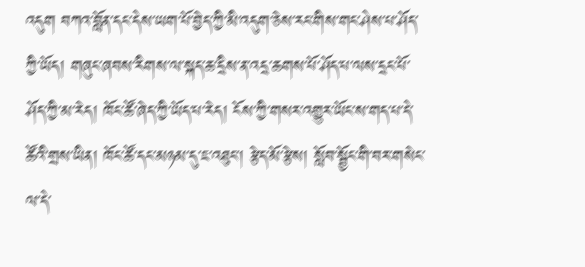འདུག བཀའ་བློན་དང་དེས་ཡག་པོ་བྱེད་ཀྱི་མི་འདུག་ཅེས་རང་གིས་གང་ཤེས་པ་ཤོད་ཀྱི་ཡོད། གཞུང་ཞབས་རིགས་ལ་སྐད་ཆ་དྲིས་ན་འདྲ་ཆགས་པོ་ཤོད་པ་ལས་དྲང་པོ་ཤོད་ཀྱི་མ་རེད། ཁོང་ཚོ་ཞེད་ཀྱི་ཡོད་པ་རེད། ངོས་ཀྱི་གསར་འགྱུར་ཡོང་ས་གད་པ་དེ་ཚོའི་གྲས་ཡིན། ཁོང་ཚོ་དང་མཉམ་དུ་ཇ་འཐུང་། རྩེད་མོ་རྩེས། སློབ་སྦྱོང་གི་བར་གསེང་ལ་དེ་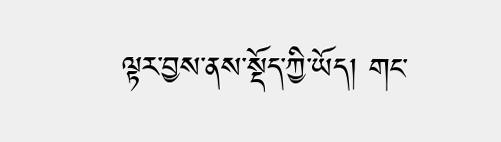ལྟར་བྱས་ནས་སྡོད་ཀྱི་ཡོད། གང་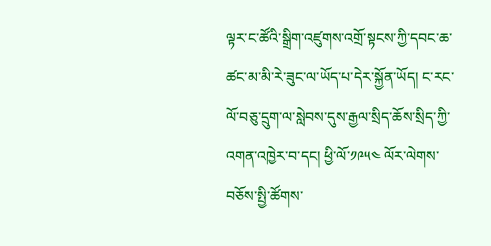ལྟར་ང་ཚོའི་སྒྲིག་འཛུགས་འགྲོ་སྟངས་ཀྱི་དབང་ཆ་ཚང་མ་མི་རེ་ཟུང་ལ་ཡོད་པ་དེར་སྐྱོན་ཡོད། ང་རང་ལོ་བཅུ་དྲུག་ལ་སླེབས་དུས་རྒྱལ་སྲིད་ཆོས་སྲིད་ཀྱི་འགན་འཁྱེར་བ་དང། ཕྱི་ལོ་༡༩༥༤ ལོར་ལེགས་བཅོས་སྤྱི་ཚོགས་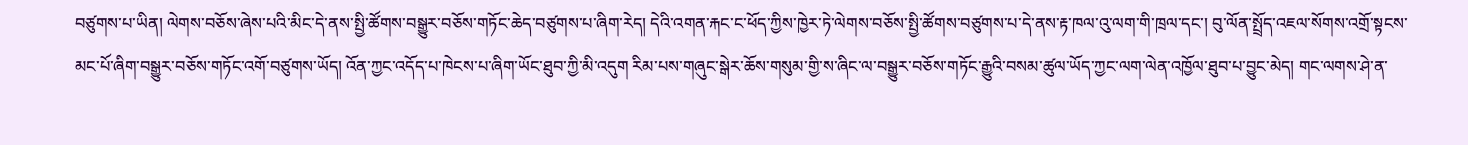བཙུགས་པ་ཡིན། ལེགས་བཅོས་ཞེས་པའི་མིང་དེ་ནས་སྤྱི་ཚོགས་བསྒྱུར་བཅོས་གཏོང་ཆེད་བཙུགས་པ་ཞིག་རེད། དེའི་འགན་རྐང་ང་ཕོད་ཀྱིས་ཁྱེར་ཏེ་ལེགས་བཅོས་སྤྱི་ཚོགས་བཙུགས་པ་དེ་ནས་རྟ་ཁལ་འུ་ལག་གི་ཁྲལ་དང་། བུ་ལོན་སྤྲོད་འཇལ་སོགས་འགྲོ་སྟངས་མང་པོ་ཞིག་བསྒྱུར་བཅོས་གཏོང་འགོ་བཙུགས་ཡོད། འོན་ཀྱང་འདོད་པ་ཁེངས་པ་ཞིག་ཡོང་ཐུབ་ཀྱི་མི་འདུག རིམ་པས་གཞུང་སྒེར་ཆོས་གསུམ་གྱི་ས་ཞིང་ལ་བསྒྱུར་བཅོས་གཏོང་རྒྱུའི་བསམ་ཚུལ་ཡོད་ཀྱང་ལག་ལེན་འཁྱོལ་ཐུབ་པ་བྱུང་མེད། གང་ལགས་ཤེ་ན་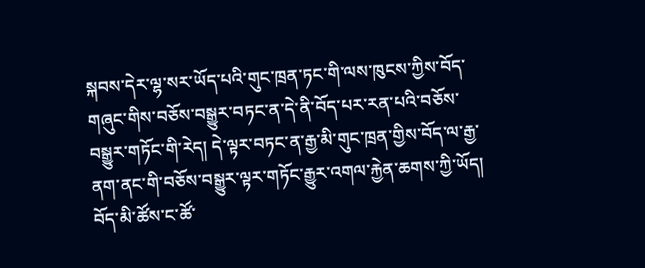སྐབས་དེར་ལྷ་སར་ཡོད་པའི་གུང་ཁྲན་ཏང་གི་ལས་ཁུངས་ཀྱིས་བོད་གཞུང་གིས་བཅོས་བསྒྱུར་བཏང་ན་དེ་ནི་བོད་པར་རན་པའི་བཅོས་བསྒྱུར་གཏོང་གི་རེད། དེ་ལྟར་བཏང་ན་རྒྱ་མི་གུང་ཁྲན་གྱིས་བོད་ལ་རྒྱ་ནག་ནང་གི་བཅོས་བསྒྱུར་ལྟར་གཏོང་རྒྱུར་འགལ་རྐྱེན་ཆགས་ཀྱི་ཡོད། བོད་མི་ཚོས་ང་ཚོ་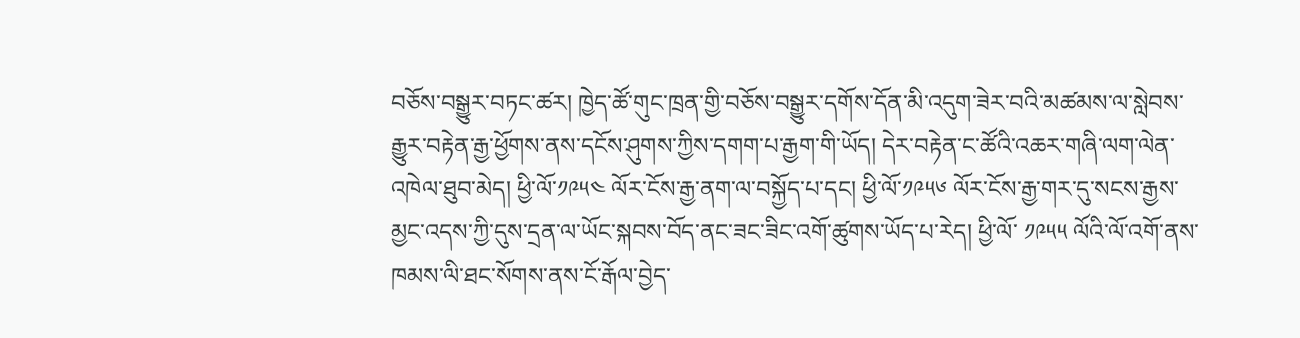བཅོས་བསྒྱུར་བཏང་ཚར། ཁྱེད་ཚོ་གུང་ཁྲན་གྱི་བཅོས་བསྒྱུར་དགོས་དོན་མི་འདུག་ཟེར་བའི་མཚམས་ལ་སླེབས་རྒྱུར་བརྟེན་རྒྱ་ཕྱོགས་ནས་དངོས་ཤུགས་ཀྱིས་དགག་པ་རྒྱག་གི་ཡོད། དེར་བརྟེན་ང་ཚོའི་འཆར་གཞི་ལག་ལེན་འཁེལ་ཐུབ་མེད། ཕྱི་ལོ་༡༩༥༤ ལོར་ངོས་རྒྱ་ནག་ལ་བསྐྱོད་པ་དང། ཕྱི་ལོ་༡༩༥༦ ལོར་ངོས་རྒྱ་གར་དུ་སངས་རྒྱས་མྱང་འདས་ཀྱི་དུས་དྲན་ལ་ཡོང་སྐབས་བོད་ནང་ཟང་ཟིང་འགོ་ཚུགས་ཡོད་པ་རེད། ཕྱི་ལོ་ ༡༩༥༥ ལོའི་ལོ་འགོ་ནས་ཁམས་ལི་ཐང་སོགས་ནས་ངོ་རྒོལ་བྱེད་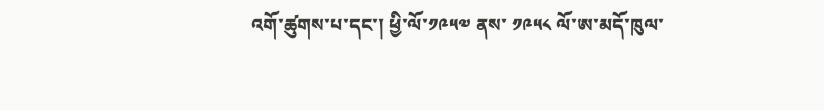འགོ་ཚུགས་པ་དང་། ཕྱི་ལོ་༡༩༥༧ ནས་ ༡༩༥༨ ལོ་ཨ་མདོ་ཁུལ་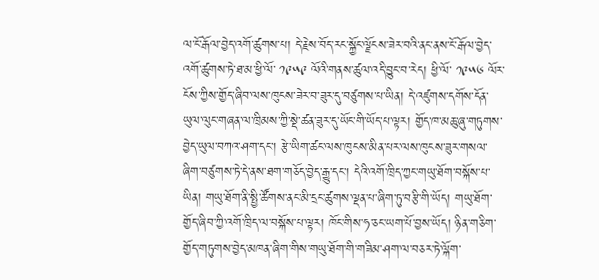ལ་ངོ་རྒོལ་བྱེད་འགོ་ཚུགས་པ། དེ་རྗེས་བོད་རང་སྐྱོང་ལྗོངས་ཟེར་བའི་ནང་ནས་ངོ་རྒོལ་བྱེད་འགོ་ཚུགས་ཏེ་ཐ་མ་ཕྱི་ལོ་ ༡༩༥༩ ལོའི་གནས་ཚུལ་འདི་བྱུང་བ་རེད། ཕྱི་ལོ་ ༡༩༥༦ ལོར་ངོས་ཀྱིས་གྱོད་ཞིབ་ལས་ཁུངས་ཟེར་བ་ཟུར་དུ་བཙུགས་པ་ཡིན། དེ་འཛུགས་དགོས་དོན་ཡུལ་ལུང་གཞན་ལ་ཁྲིམས་ཀྱི་སྡེ་ཚན་ཟུར་དུ་ཡོང་གི་ཡོད་པ་ལྟར། གྱོད་ཁ་མཆུ་ཞུ་གཏུགས་བྱེད་ཡུལ་བཀའ་ཤག་དང་། རྩེ་ཡིག་ཚང་ལས་ཁུངས་མིན་པར་ལས་ཁུངས་ཟུར་གསལ་ཞིག་བཙུགས་ཏེ་དེ་ནས་ཐག་གཅོད་བྱེད་རྒྱུ་དང་། དེའི་འགོ་ཁྲིད་ཀྱང་གཡུ་ཐོག་བསྐོས་པ་ཡིན། གཡུ་ཐོག་ནི་སྤྱི་ཚོགས་ནང་མི་དྲང་ཚུགས་ལྡན་པ་ཞིག་ཏུ་བརྩི་གི་ཡོད། གཡུ་ཐོག་གྱོད་ཞིབ་ཀྱི་འགོ་ཁྲིད་ལ་བསྐོས་པ་ལྟར། ཁོང་གིས་ཧ་ཅང་ཡག་པོ་བྱས་ཡོད། ཉིན་གཅིག་གྱོད་གཏུགས་བྱེད་མཁན་ཞིག་གིས་གཡུ་ཐོག་གི་གཟིམ་ཤག་ལ་བཅར་ཏེ་ལྐོག་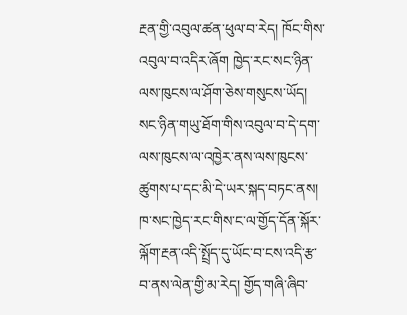རྔན་གྱི་འབུལ་ཚན་ཕུལ་བ་རེད། ཁོང་གིས་འབུལ་བ་འདིར་ཞོག ཁྱེད་རང་སང་ཉིན་ལས་ཁུངས་ལ་ཤོག་ཅེས་གསུངས་ཡོད། སང་ཉིན་གཡུ་ཐོག་གིས་འབུལ་བ་དེ་དག་ལས་ཁུངས་ལ་འཁྱེར་ནས་ལས་ཁུངས་ཚུགས་པ་དང་མི་དེ་ཡར་སྐད་བཏང་ནས། ཁ་སང་ཁྱེད་རང་གིས་ང་ལ་གྱོད་དོན་སྐོར་ལྐོག་རྔན་འདི་སྤྲོད་དུ་ཡོང་བ་ངས་འདི་རྩ་བ་ནས་ལེན་གྱི་མ་རེད། གྱོད་གཞི་ཞིབ་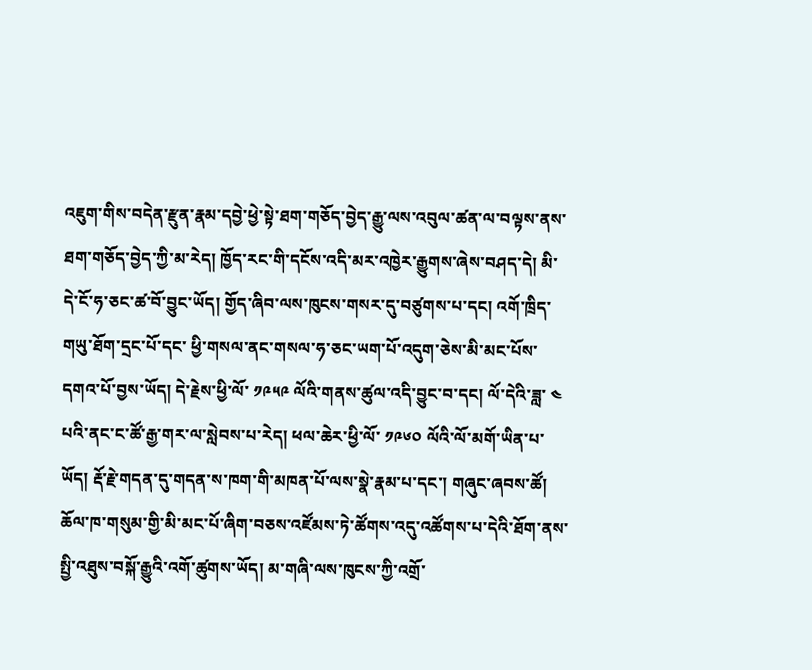འཇུག་གིས་བདེན་རྫུན་རྣམ་དབྱེ་ཕྱེ་སྟེ་ཐག་གཅོད་བྱེད་རྒྱུ་ལས་འབུལ་ཚན་ལ་བལྟས་ནས་ཐག་གཅོད་བྱེད་ཀྱི་མ་རེད། ཁྱོད་རང་གི་དངོས་འདི་མར་འཁྱེར་རྒྱུགས་ཞེས་བཤད་དེ། མི་དེ་ངོ་ཧ་ཅང་ཚ་བོ་བྱུང་ཡོད། གྱོད་ཞིབ་ལས་ཁུངས་གསར་དུ་བཙུགས་པ་དང། འགོ་ཁྲིད་གཡུ་ཐོག་དྲང་པོ་དང་ ཕྱི་གསལ་ནང་གསལ་ཧ་ཅང་ཡག་པོ་འདུག་ཅེས་མི་མང་པོས་དགའ་པོ་བྱས་ཡོད། དེ་རྗེས་ཕྱི་ལོ་ ༡༩༥༩ ལོའི་གནས་ཚུལ་འདི་བྱུང་བ་དང། ལོ་དེའི་ཟླ་ ༤ པའི་ནང་ང་ཚོ་རྒྱ་གར་ལ་སླེབས་པ་རེད། ཕལ་ཆེར་ཕྱི་ལོ་ ༡༩༦༠ ལོའི་ལོ་མགོ་ཡིན་པ་ཡོད། རྡོ་རྗེ་གདན་དུ་གདན་ས་ཁག་གི་མཁན་པོ་ལས་སྣེ་རྣམ་པ་དང་། གཞུང་ཞབས་ཚོ། ཆོལ་ཁ་གསུམ་གྱི་མི་མང་པོ་ཞིག་བཅས་འཛོམས་ཏེ་ཚོགས་འདུ་འཚོགས་པ་དེའི་ཐོག་ནས་སྤྱི་འཐུས་བསྐོ་རྒྱུའི་འགོ་ཚུགས་ཡོད། མ་གཞི་ལས་ཁུངས་ཀྱི་འགྲོ་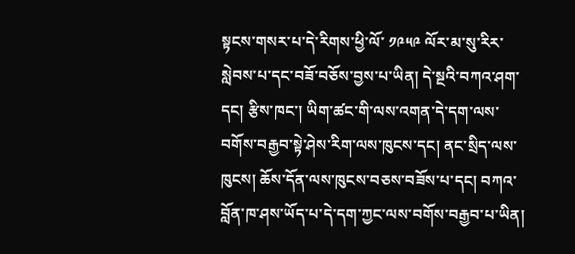སྟངས་གསར་པ་དེ་རིགས་ཕྱི་ལོ་ ༡༩༥༩ ལོར་མ་སུ་རིར་སླེབས་པ་དང་བཟོ་བཅོས་བྱས་པ་ཡིན། དེ་སྔའི་བཀའ་ཤག་དང། རྩིས་ཁང་། ཡིག་ཚང་གི་ལས་འགན་དེ་དག་ལས་བགོས་བརྒྱབ་སྟེ་ཤེས་རིག་ལས་ཁུངས་དང། ནང་སྲིད་ལས་ཁུངས། ཆོས་དོན་ལས་ཁུངས་བཅས་བཟོས་པ་དང། བཀའ་བློན་ཁ་ཤས་ཡོད་པ་དེ་དག་ཀྱང་ལས་བགོས་བརྒྱབ་པ་ཡིན།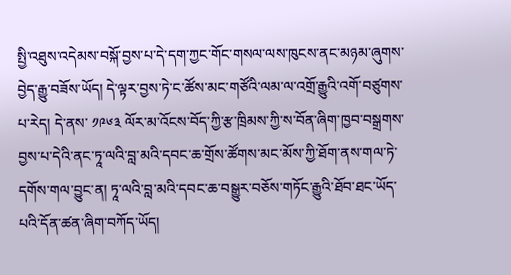སྤྱི་འཐུས་འདེམས་བསྐོ་བྱས་པ་དེ་དག་ཀྱང་གོང་གསལ་ལས་ཁུངས་ནང་མཉམ་ཞུགས་བྱེད་རྒྱུ་བཟོས་ཡོད། དེ་ལྟར་བྱས་ཏེ་ང་ཚོས་མང་གཙོའི་ལམ་ལ་འགྲོ་རྒྱུའི་འགོ་བཙུགས་པ་རེད། དེ་ནས་ ༡༩༦༣ ལོར་མ་འོངས་བོད་ཀྱི་རྩ་ཁྲིམས་ཀྱི་ས་བོན་ཞིག་ཁྱབ་བསྒྲགས་བྱས་པ་དེའི་ནང་ཏཱ་ལའི་བླ་མའི་དབང་ཆ་གྲོས་ཚོགས་མང་མོས་ཀྱི་ཐོག་ནས་གལ་ཏེ་དགོས་གལ་བྱུང་ན། ཏཱ་ལའི་བླ་མའི་དབང་ཆ་བསྒྱུར་བཅོས་གཏོང་རྒྱུའི་ཐོབ་ཐང་ཡོད་པའི་དོན་ཚན་ཞིག་བཀོད་ཡོད།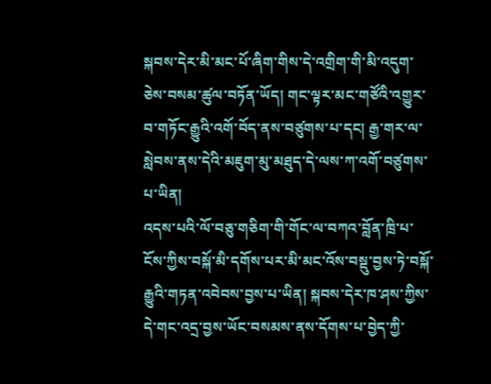སྐབས་དེར་མི་མང་པོ་ཞིག་གིས་དེ་འགྲིག་གི་མི་འདུག་ཅེས་བསམ་ཚུལ་བཏོན་ཡོད། གང་ལྟར་མང་གཙོའི་འགྱུར་བ་གཏོང་རྒྱུའི་འགོ་བོད་ནས་བཙུགས་པ་དང། རྒྱ་གར་ལ་སླེབས་ནས་དེའི་མཇུག་མུ་མཐུད་དེ་ལས་ཀ་འགོ་བཙུགས་པ་ཡིན།
འདས་པའི་ལོ་བཅུ་གཅིག་གི་གོང་ལ་བཀའ་བློན་ཁྲི་པ་ངོས་ཀྱིས་བསྐོ་མི་དགོས་པར་མི་མང་འོས་བསྡུ་བྱས་ཏེ་བསྐོ་རྒྱུའི་གཏན་འབེབས་བྱས་པ་ཡིན། སྐབས་དེར་ཁ་ཤས་ཀྱིས་དེ་གང་འདྲ་བྱས་ཡོང་བསམས་ནས་དོགས་པ་བྱེད་ཀྱི་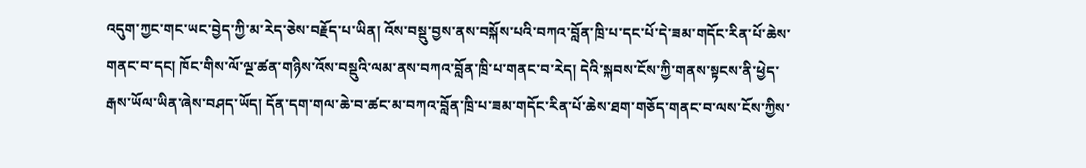འདུག་ཀྱང་གང་ཡང་བྱེད་ཀྱི་མ་རེད་ཅེས་བརྗོད་པ་ཡིན། འོས་བསྡུ་བྱས་ནས་བསྐོས་པའི་བཀའ་བློན་ཁྲི་པ་དང་པོ་དེ་ཟམ་གདོང་རིན་པོ་ཆེས་གནང་བ་དང། ཁོང་གིས་ལོ་ལྔ་ཚན་གཉིས་འོས་བསྡུའི་ལམ་ནས་བཀའ་བློན་ཁྲི་པ་གནང་བ་རེད། དེའི་སྐབས་ངོས་ཀྱི་གནས་སྟངས་ནི་ཕྱེད་རྒས་ཡོལ་ཡིན་ཞེས་བཤད་ཡོད། དོན་དག་གལ་ཆེ་བ་ཚང་མ་བཀའ་བློན་ཁྲི་པ་ཟམ་གདོང་རིན་པོ་ཆེས་ཐག་གཅོད་གནང་བ་ལས་ངོས་ཀྱིས་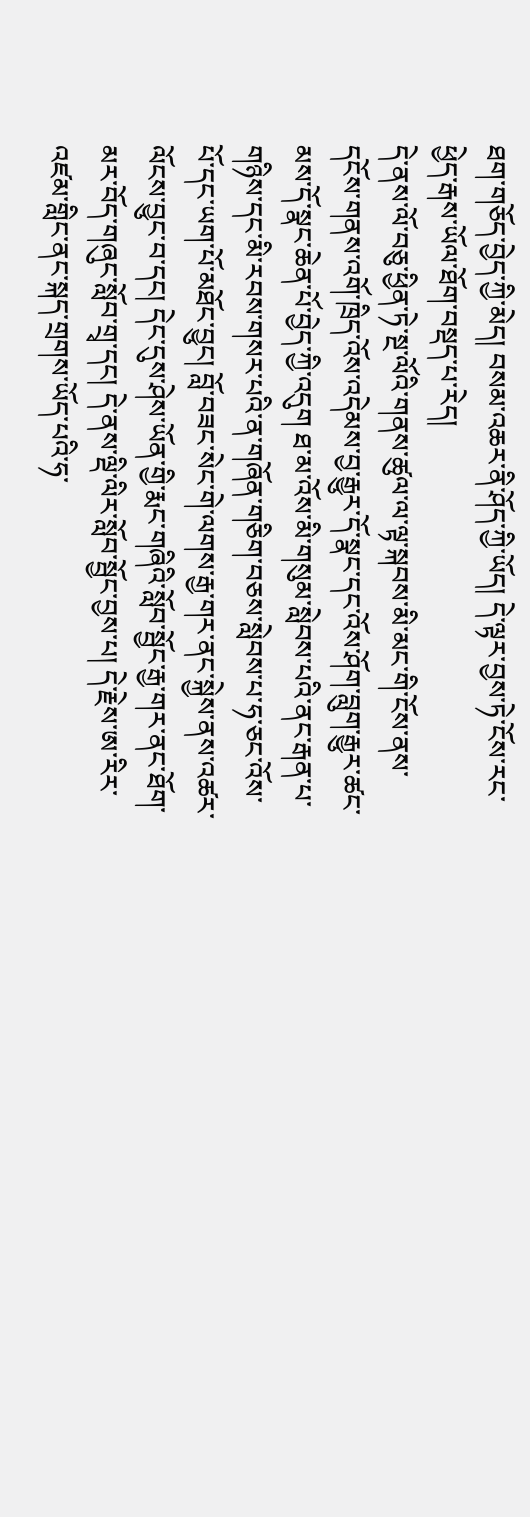ཐག་གཅོད་བྱེད་ཀྱི་མེད། བསམ་འཆར་ནི་ཤོད་ཀྱི་ཡོད། དེ་ལྟར་བྱས་ཏེ་ངོས་རང་ཕྱེད་རྒས་ཡོལ་ཐོག་བསྡད་པ་རེད།
དེ་ནས་ལོ་བཅུ་ཕྱིན་ཏེ་སྔ་ལོའི་གནས་ཚུལ་ལ་ལྟ་སྐབས་མི་མང་གི་ངོས་ནས་དངོས་གནས་འགོ་ཁྲིད་འོས་འདེམས་བྱ་རྒྱུར་དོ་སྣང་དང་འོས་ཤོག་བླུག་རྒྱུར་ཚང་མས་དོ་སྣང་ཆེན་པོ་བྱེད་ཀྱི་འདུག ཐ་མ་འོས་མི་གསུམ་སླེབས་པའི་ནང་རྒན་པ་གཉིས་དང་མི་རབས་གསར་པའི་ན་གཞོན་གཅིག་བཅས་སླེབས་པ་ཧ་ཅང་འོས་པོ་དང་ཡག་པོ་མཐོང་བྱུང། བློ་བཟང་སེང་གེ་ལགས་རྒྱ་གར་ནང་སྐྱེས་ནས་འཚར་ལོངས་བྱུང་བ་དང། དེང་དུས་ཤེས་ཡོན་གྱི་རྨང་གཞིའི་སློབ་སྦྱོང་རྒྱ་གར་ནང་ཐོག་མར་བོད་གཞུང་སློབ་གྲྭ་དང། དེ་ནས་ལྡི་ལིར་སློབ་སྦྱོང་བྱས་པ། དེ་རྗེས་ཨ་རིར་འཛམ་གླིང་ནང་སྐད་གྲགས་ཡོད་པའི་ཧ་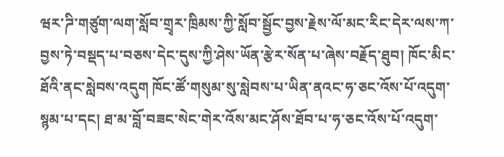ཝར་ཌི་གཙུག་ལག་སློབ་གྲྭར་ཁྲིམས་ཀྱི་སློབ་སྦྱོང་བྱས་རྗེས་ལོ་མང་རིང་དེར་ལས་ཀ་བྱས་ཏེ་བསྡད་པ་བཅས་དེང་དུས་ཀྱི་ཤེས་ཡོན་རྩེར་སོན་པ་ཞེས་བརྗོད་ཐུབ། ཁོང་མིང་ཐོའི་ནང་སླེབས་འདུག ཁོང་ཚོ་གསུམ་སུ་སླེབས་པ་ཡིན་ནའང་ཧ་ཅང་འོས་པོ་འདུག་སྙམ་པ་དང། ཐ་མ་བློ་བཟང་སེང་གེར་འོས་མང་ཤོས་ཐོབ་པ་ཧ་ཅང་འོས་པོ་འདུག་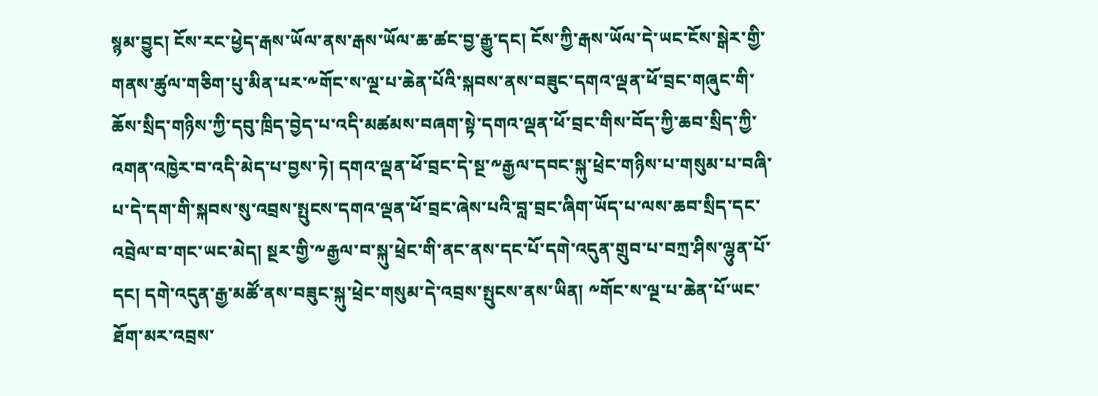སྙམ་བྱུང། ངོས་རང་ཕྱེད་རྒས་ཡོལ་ནས་རྒས་ཡོལ་ཆ་ཚང་བྱ་རྒྱུ་དང། ངོས་ཀྱི་རྒས་ཡོལ་དེ་ཡང་ངོས་སྒེར་གྱི་གནས་ཚུལ་གཅིག་པུ་མིན་པར་༸གོང་ས་ལྔ་པ་ཆེན་པོའི་སྐབས་ནས་བཟུང་དགའ་ལྡན་ཕོ་བྲང་གཞུང་གི་ཆོས་སྲིད་གཉིས་ཀྱི་དབུ་ཁྲིད་བྱེད་པ་འདི་མཚམས་བཞག་སྟེ་དགའ་ལྡན་ཕོ་བྲང་གིས་བོད་ཀྱི་ཆབ་སྲིད་ཀྱི་འགན་འཁྱེར་བ་འདི་མེད་པ་བྱས་ཏེ། དགའ་ལྡན་ཕོ་བྲང་དེ་སྔ་༸རྒྱལ་དབང་སྐུ་ཕྲེང་གཉིས་པ་གསུམ་པ་བཞི་པ་དེ་དག་གི་སྐབས་སུ་འབྲས་སྤུངས་དགའ་ལྡན་ཕོ་བྲང་ཞེས་པའི་བླ་བྲང་ཞིག་ཡོད་པ་ལས་ཆབ་སྲིད་དང་འབྲེལ་བ་གང་ཡང་མེད། སྔར་གྱི་༸རྒྱལ་བ་སྐུ་ཕྲེང་གི་ནང་ནས་དང་པོ་དགེ་འདུན་གྲུབ་པ་བཀྲ་ཤིས་ལྷུན་པོ་དང། དགེ་འདུན་རྒྱ་མཚོ་ནས་བཟུང་སྐུ་ཕྲེང་གསུམ་དེ་འབྲས་སྤུངས་ནས་ཡིན། ༸གོང་ས་ལྔ་པ་ཆེན་པོ་ཡང་ཐོག་མར་འབྲས་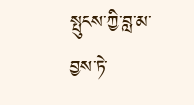སྤུངས་ཀྱི་བླ་མ་བྱས་ཏེ་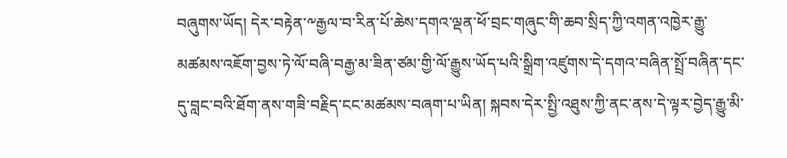བཞུགས་ཡོད། དེར་བརྟེན་༸རྒྱལ་བ་རིན་པོ་ཆེས་དགའ་ལྡན་ཕོ་བྲང་གཞུང་གི་ཆབ་སྲིད་ཀྱི་འགན་འཁྱེར་རྒྱུ་མཚམས་འཇོག་བྱས་ཏེ་ལོ་བཞི་བརྒྱ་མ་ཟིན་ཙམ་གྱི་ལོ་རྒྱུས་ཡོད་པའི་སྒྲིག་འཛུགས་དེ་དགའ་བཞིན་སྤྲོ་བཞིན་དང་དུ་བླང་བའི་ཐོག་ནས་གཟི་བརྗིད་ངང་མཚམས་བཞག་པ་ཡིན། སྐབས་དེར་སྤྱི་འཐུས་ཀྱི་ནང་ནས་དེ་ལྟར་བྱེད་རྒྱུ་མི་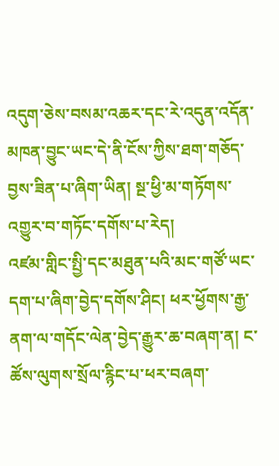འདུག་ཅེས་བསམ་འཆར་དང་རེ་འདུན་འདོན་མཁན་བྱུང་ཡང་དེ་ནི་ངོས་ཀྱིས་ཐག་གཅོད་བྱས་ཟིན་པ་ཞིག་ཡིན། སྔ་ཕྱི་མ་གཏོགས་འགྱུར་བ་གཏོང་དགོས་པ་རེད།
འཛམ་གླིང་སྤྱི་དང་མཐུན་པའི་མང་གཙོ་ཡང་དག་པ་ཞིག་བྱེད་དགོས་ཤིང། ཕར་ཕྱོགས་རྒྱ་ནག་ལ་གདོང་ལེན་བྱེད་རྒྱུར་ཆ་བཞག་ན། ང་ཚོས་ལུགས་སྲོལ་རྙིང་པ་ཕར་བཞག་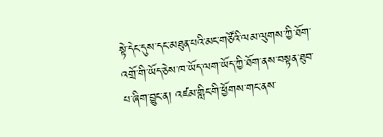སྟེ་དེང་དུས་དང་མཐུན་པའི་མང་གཙོའི་ལམ་ལུགས་ཀྱི་ཐོག་འགྲོ་གི་ཡོད་ཅེས་ཁ་ཡོད་ལག་ཡོད་ཀྱི་ཐོག་ནས་བསྟན་ཐུབ་པ་ཞིག་བྱུང་ན། འཛམ་གླིང་གི་ཕྱོགས་གང་ནས་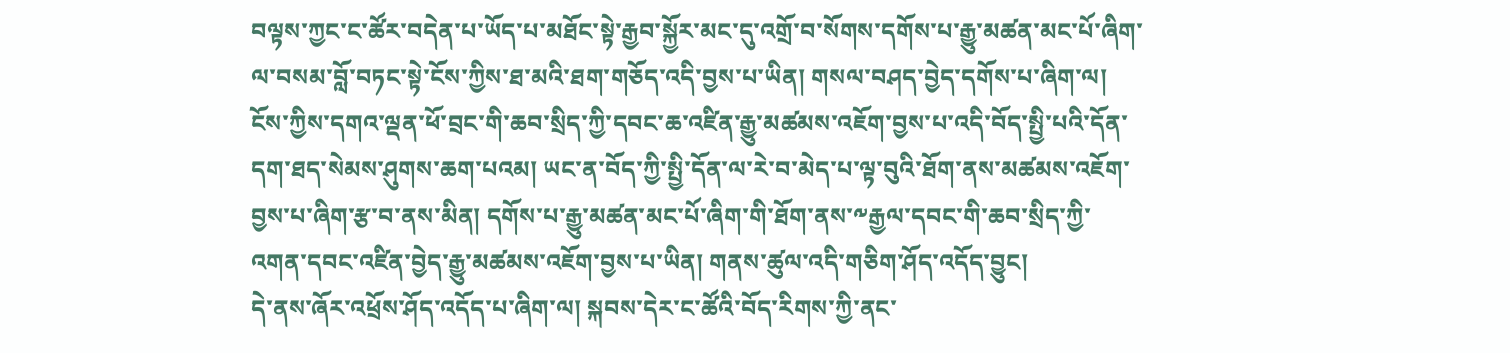བལྟས་ཀྱང་ང་ཚོར་བདེན་པ་ཡོད་པ་མཐོང་སྟེ་རྒྱབ་སྐྱོར་མང་དུ་འགྲོ་བ་སོགས་དགོས་པ་རྒྱུ་མཚན་མང་པོ་ཞིག་ལ་བསམ་བློ་བཏང་སྟེ་ངོས་ཀྱིས་ཐ་མའི་ཐག་གཅོད་འདི་བྱས་པ་ཡིན། གསལ་བཤད་བྱེད་དགོས་པ་ཞིག་ལ། ངོས་ཀྱིས་དགའ་ལྡན་ཕོ་བྲང་གི་ཆབ་སྲིད་ཀྱི་དབང་ཆ་འཛིན་རྒྱུ་མཚམས་འཇོག་བྱས་པ་འདི་བོད་སྤྱི་པའི་དོན་དག་ཐད་སེམས་ཤུགས་ཆག་པའམ། ཡང་ན་བོད་ཀྱི་སྤྱི་དོན་ལ་རེ་བ་མེད་པ་ལྟ་བུའི་ཐོག་ནས་མཚམས་འཇོག་བྱས་པ་ཞིག་རྩ་བ་ནས་མིན། དགོས་པ་རྒྱུ་མཚན་མང་པོ་ཞིག་གི་ཐོག་ནས་༸རྒྱལ་དབང་གི་ཆབ་སྲིད་ཀྱི་འགན་དབང་འཛིན་བྱེད་རྒྱུ་མཚམས་འཇོག་བྱས་པ་ཡིན། གནས་ཚུལ་འདི་གཅིག་ཤོད་འདོད་བྱུང།
དེ་ནས་ཞོར་འཕྲོས་ཤོད་འདོད་པ་ཞིག་ལ། སྐབས་དེར་ང་ཚོའི་བོད་རིགས་ཀྱི་ནང་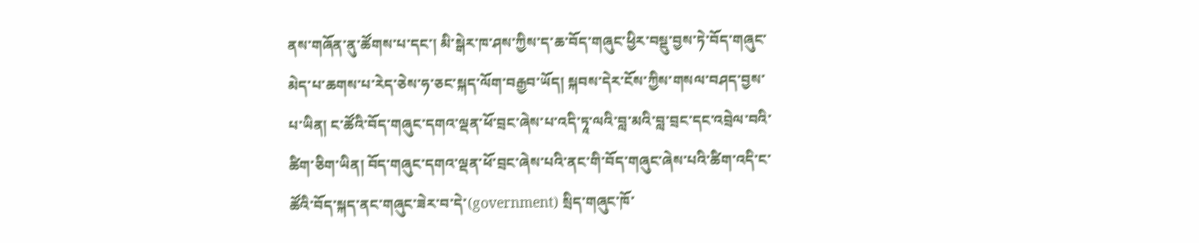ནས་གཞོན་ནུ་ཚོགས་པ་དང་། མི་སྒེར་ཁ་ཤས་ཀྱིས་ད་ཆ་བོད་གཞུང་ཕྱིར་བསྡུ་བྱས་ཏེ་བོད་གཞུང་མེད་པ་ཆགས་པ་རེད་ཅེས་ཧ་ཅང་སྐད་ལོག་བརྒྱབ་ཡོད། སྐབས་དེར་ངོས་ཀྱིས་གསལ་བཤད་བྱས་པ་ཡིན། ང་ཚོའི་བོད་གཞུང་དགའ་ལྡན་ཕོ་བྲང་ཞེས་པ་འདི་ཏཱ་ལའི་བླ་མའི་བླ་བྲང་དང་འབྲེལ་བའི་ཚིག་ཅིག་ཡིན། བོད་གཞུང་དགའ་ལྡན་ཕོ་བྲང་ཞེས་པའི་ནང་གི་བོད་གཞུང་ཞེས་པའི་ཚིག་འདི་ང་ཚོའི་བོད་སྐད་ནང་གཞུང་ཟེར་བ་དེ་(government) སྲིད་གཞུང་ཁོ་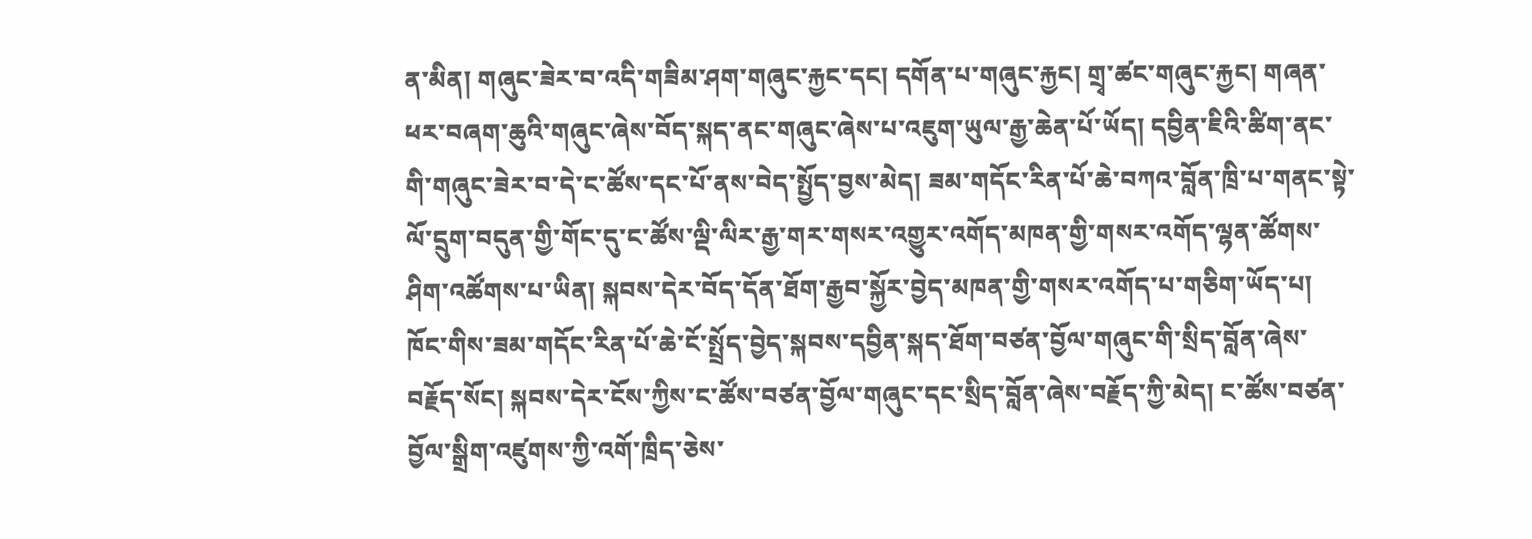ན་མིན། གཞུང་ཟེར་བ་འདི་གཟིམ་ཤག་གཞུང་རྐྱང་དང། དགོན་པ་གཞུང་རྐྱང། གྲྭ་ཚང་གཞུང་རྐྱང། གཞན་ཕར་བཞག་ཆུའི་གཞུང་ཞེས་བོད་སྐད་ནང་གཞུང་ཞེས་པ་འཇུག་ཡུལ་རྒྱ་ཆེན་པོ་ཡོད། དབྱིན་ཇིའི་ཚིག་ནང་གི་གཞུང་ཟེར་བ་དེ་ང་ཚོས་དང་པོ་ནས་བེད་སྤྱོད་བྱས་མེད། ཟམ་གདོང་རིན་པོ་ཆེ་བཀའ་བློན་ཁྲི་པ་གནང་སྟེ་ལོ་དྲུག་བདུན་གྱི་གོང་དུ་ང་ཚོས་ལྡི་ལིར་རྒྱ་གར་གསར་འགྱུར་འགོད་མཁན་གྱི་གསར་འགོད་ལྷན་ཚོགས་ཤིག་འཚོགས་པ་ཡིན། སྐབས་དེར་བོད་དོན་ཐོག་རྒྱབ་སྐྱོར་བྱེད་མཁན་གྱི་གསར་འགོད་པ་གཅིག་ཡོད་པ། ཁོང་གིས་ཟམ་གདོང་རིན་པོ་ཆེ་ངོ་སྤྲོད་བྱེད་སྐབས་དབྱིན་སྐད་ཐོག་བཙན་བྱོལ་གཞུང་གི་སྲིད་བློན་ཞེས་བརྗོད་སོང། སྐབས་དེར་ངོས་ཀྱིས་ང་ཚོས་བཙན་བྱོལ་གཞུང་དང་སྲིད་བློན་ཞེས་བརྗོད་ཀྱི་མེད། ང་ཚོས་བཙན་བྱོལ་སྒྲིག་འཛུགས་ཀྱི་འགོ་ཁྲིད་ཅེས་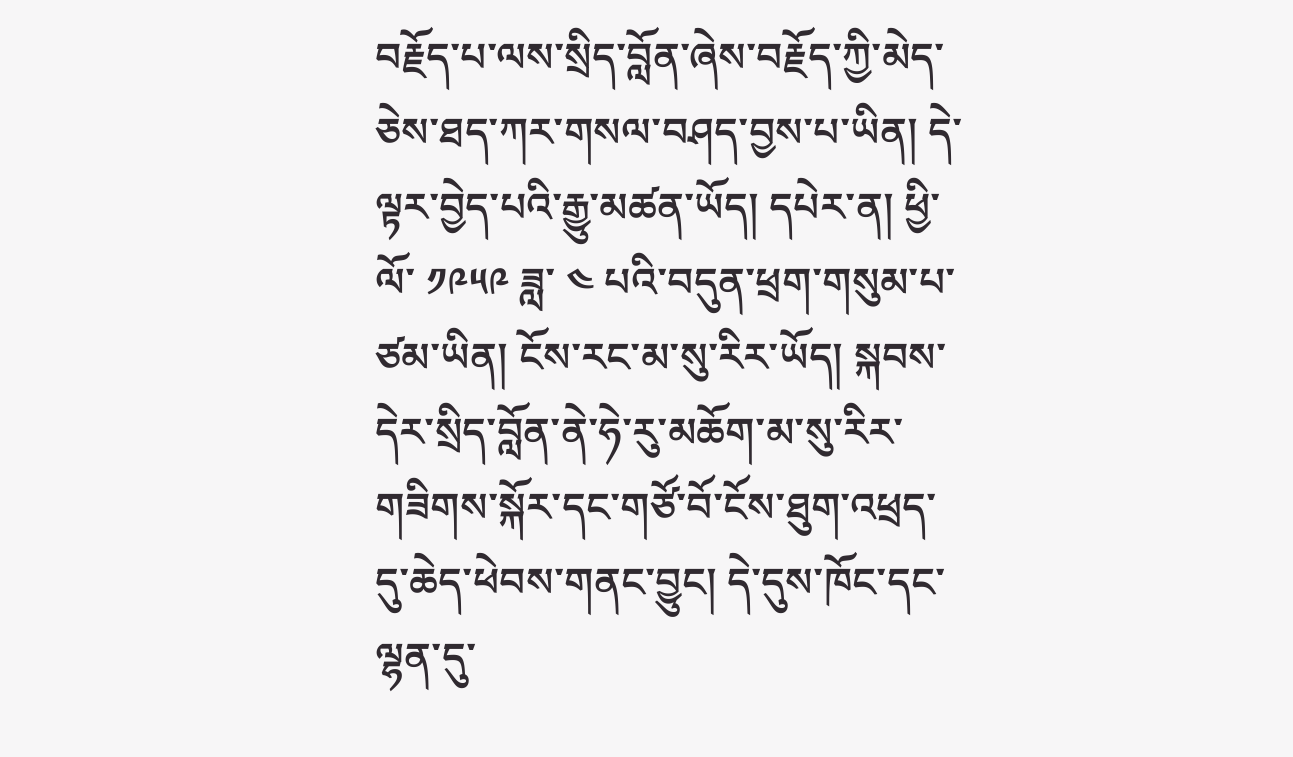བརྗོད་པ་ལས་སྲིད་བློན་ཞེས་བརྗོད་ཀྱི་མེད་ཅེས་ཐད་ཀར་གསལ་བཤད་བྱས་པ་ཡིན། དེ་ལྟར་བྱེད་པའི་རྒྱུ་མཚན་ཡོད། དཔེར་ན། ཕྱི་ལོ་ ༡༩༥༩ ཟླ་ ༤ པའི་བདུན་ཕྲག་གསུམ་པ་ཙམ་ཡིན། ངོས་རང་མ་སུ་རིར་ཡོད། སྐབས་དེར་སྲིད་བློན་ནེ་ཧེ་རུ་མཆོག་མ་སུ་རིར་གཟིགས་སྐོར་དང་གཙོ་བོ་ངོས་ཐུག་འཕྲད་དུ་ཆེད་ཕེབས་གནང་བྱུང། དེ་དུས་ཁོང་དང་ལྷན་དུ་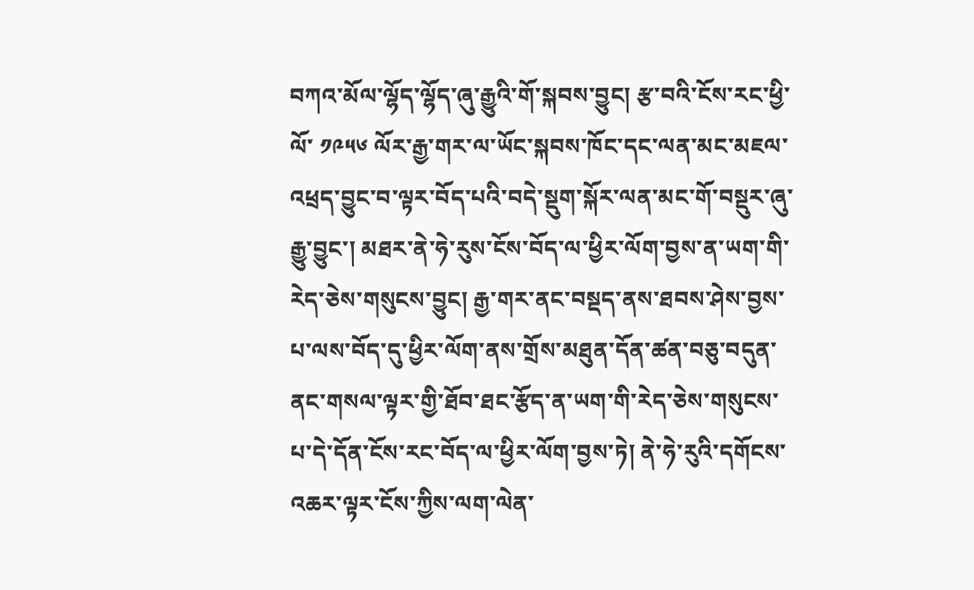བཀའ་མོལ་ལྷོད་ལྷོད་ཞུ་རྒྱུའི་གོ་སྐབས་བྱུང། རྩ་བའི་ངོས་རང་ཕྱི་ལོ་ ༡༩༥༦ ལོར་རྒྱ་གར་ལ་ཡོང་སྐབས་ཁོང་དང་ལན་མང་མཇལ་འཕྲད་བྱུང་བ་ལྟར་བོད་པའི་བདེ་སྡུག་སྐོར་ལན་མང་གོ་བསྡུར་ཞུ་རྒྱུ་བྱུང་། མཐར་ནེ་ཧེ་རུས་ངོས་བོད་ལ་ཕྱིར་ལོག་བྱས་ན་ཡག་གི་རེད་ཅེས་གསུངས་བྱུང། རྒྱ་གར་ནང་བསྡད་ནས་ཐབས་ཤེས་བྱས་པ་ལས་བོད་དུ་ཕྱིར་ལོག་ནས་གྲོས་མཐུན་དོན་ཚན་བཅུ་བདུན་ནང་གསལ་ལྟར་གྱི་ཐོབ་ཐང་རྩོད་ན་ཡག་གི་རེད་ཅེས་གསུངས་པ་དེ་དོན་ངོས་རང་བོད་ལ་ཕྱིར་ལོག་བྱས་ཏེ། ནེ་ཧེ་རུའི་དགོངས་འཆར་ལྟར་ངོས་ཀྱིས་ལག་ལེན་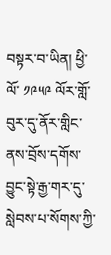བསྟར་བ་ཡིན། ཕྱི་ལོ་ ༡༩༥༩ ལོར་གློ་བུར་དུ་ནོར་གླིང་ནས་བྲོས་དགོས་བྱུང་སྟེ་རྒྱ་གར་དུ་སླེབས་པ་སོགས་ཀྱི་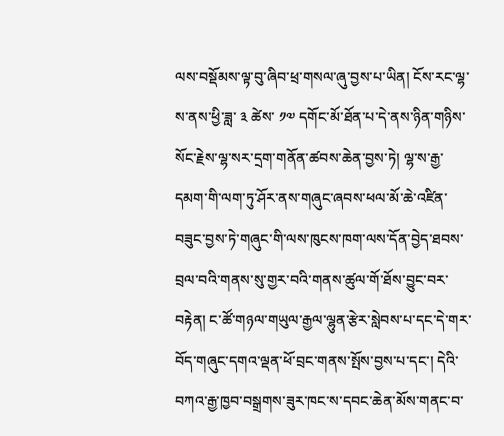ལས་བསྡོམས་ལྟ་བུ་ཞིབ་ཕྲ་གསལ་ཞུ་བྱས་པ་ཡིན། ངོས་རང་ལྷ་ས་ནས་ཕྱི་ཟླ་ ༣ ཚེས་ ༡༧ དགོང་མོ་ཐོན་པ་དེ་ནས་ཉིན་གཉིས་སོང་རྗེས་ལྷ་སར་དྲག་གནོན་ཚབས་ཆེན་བྱས་ཏེ། ལྷ་ས་རྒྱ་དམག་གི་ལག་ཏུ་ཤོར་ནས་གཞུང་ཞབས་ཕལ་མོ་ཆེ་འཛིན་བཟུང་བྱས་ཏེ་གཞུང་གི་ལས་ཁུངས་ཁག་ལས་དོན་བྱེད་ཐབས་བྲལ་བའི་གནས་སུ་གྱར་བའི་གནས་ཚུལ་གོ་ཐོས་བྱུང་བར་བརྟེན། ང་ཚོ་གཉལ་གཡུལ་རྒྱལ་ལྷུན་རྩེར་སླེབས་པ་དང་དེ་གར་བོད་གཞུང་དགའ་ལྡན་ཕོ་བྲང་གནས་སྤོས་བྱས་པ་དང་། དེའི་བཀའ་རྒྱ་ཁྱབ་བསྒྲགས་ཟུར་ཁང་ས་དབང་ཆེན་མོས་གནང་བ་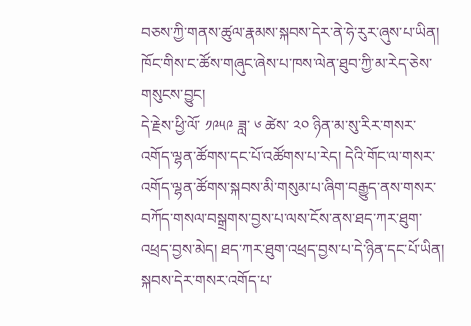བཅས་ཀྱི་གནས་ཚུལ་རྣམས་སྐབས་དེར་ནེ་ཧེ་རུར་ཞུས་པ་ཡིན། ཁོང་གིས་ང་ཚོས་གཞུང་ཞེས་པ་ཁས་ལེན་ཐུབ་ཀྱི་མ་རེད་ཅེས་གསུངས་བྱུང།
དེ་རྗེས་ཕྱི་ལོ་ ༡༩༥༩ ཟླ་ ༦ ཚེས་ ༢༠ ཉིན་མ་སུ་རིར་གསར་འགོད་ལྷན་ཚོགས་དང་པོ་འཚོགས་པ་རེད། དེའི་གོང་ལ་གསར་འགོད་ལྷན་ཚོགས་སྐབས་མི་གསུམ་པ་ཞིག་བརྒྱུད་ནས་གསར་བཀོད་གསལ་བསྒྲགས་བྱས་པ་ལས་ངོས་ནས་ཐད་ཀར་ཐུག་འཕྲད་བྱས་མེད། ཐད་ཀར་ཐུག་འཕྲད་བྱས་པ་དེ་ཉིན་དང་པོ་ཡིན། སྐབས་དེར་གསར་འགོད་པ་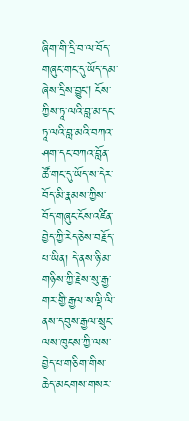ཞིག་གི་དྲི་བ་ལ་བོད་གཞུང་གང་དུ་ཡོད་དམ་ཞེས་དྲིས་བྱུང། ངོས་ཀྱིས་ཏཱ་ལའི་བླ་མ་དང་ཏཱ་ལའི་བླ་མའི་བཀའ་ཤག་དང་བཀའ་བློན་ཚོ་གང་དུ་ཡོད་ས་དེར་བོད་མི་རྣམས་ཀྱིས་བོད་གཞུང་ངོས་འཛིན་བྱེད་ཀྱི་རེད་ཅེས་བརྗོད་པ་ཡིན། དེ་ནས་ཉི་མ་གཉིས་ཀྱི་རྗེས་སུ་རྒྱ་གར་གྱི་རྒྱལ་ས་ལྡི་ལི་ནས་དབུས་རྒྱལ་སྲུང་ལས་ཁུངས་ཀྱི་ལས་བྱེད་པ་གཅིག་གིས་ཆེད་མངགས་གསར་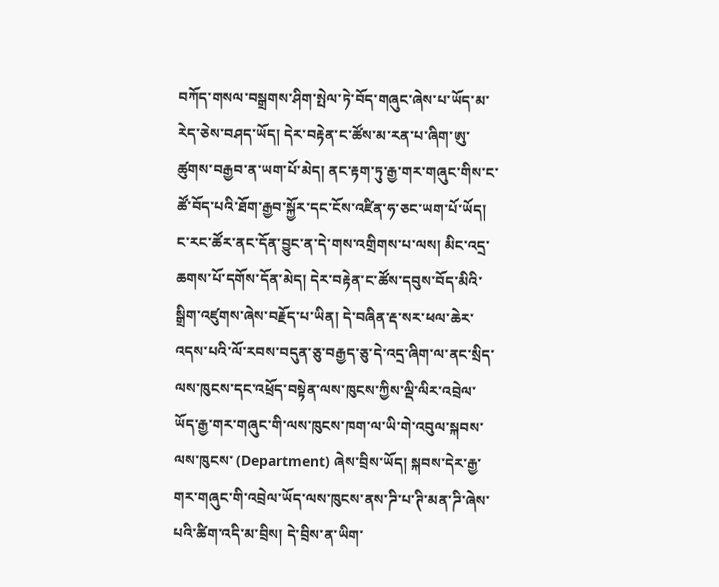བཀོད་གསལ་བསྒྲགས་ཤིག་སྤེལ་ཏེ་བོད་གཞུང་ཞེས་པ་ཡོད་མ་རེད་ཅེས་བཤད་ཡོད། དེར་བརྟེན་ང་ཚོས་མ་རན་པ་ཞིག་ཨུ་ཚུགས་བརྒྱབ་ན་ཡག་པོ་མེད། ནང་རྟག་ཏུ་རྒྱ་གར་གཞུང་གིས་ང་ཚོ་བོད་པའི་ཐོག་རྒྱབ་སྐྱོར་དང་ངོས་འཛིན་ཧ་ཅང་ཡག་པོ་ཡོད། ང་རང་ཚོར་ནང་དོན་བྱུང་ན་དེ་གས་འགྲིགས་པ་ལས། མིང་འདྲ་ཆགས་པོ་དགོས་དོན་མེད། དེར་བརྟེན་ང་ཚོས་དབུས་བོད་མིའི་སྒྲིག་འཛུགས་ཞེས་བརྗོད་པ་ཡིན། དེ་བཞིན་རྡ་སར་ཕལ་ཆེར་འདས་པའི་ལོ་རབས་བདུན་ཅུ་བརྒྱད་ཅུ་དེ་འདྲ་ཞིག་ལ་ནང་སྲིད་ལས་ཁུངས་དང་འཕྲོད་བསྟེན་ལས་ཁུངས་ཀྱིས་ལྡི་ལིར་འབྲེལ་ཡོད་རྒྱ་གར་གཞུང་གི་ལས་ཁུངས་ཁག་ལ་ཡི་གེ་འབུལ་སྐབས་ལས་ཁུངས་ (Department) ཞེས་བྲིས་ཡོད། སྐབས་དེར་རྒྱ་གར་གཞུང་གི་འབྲེལ་ཡོད་ལས་ཁུངས་ནས་ཌི་པ་ཊི་མན་ཌི་ཞེས་པའི་ཚིག་འདི་མ་བྲིས། དེ་བྲིས་ན་ཡིག་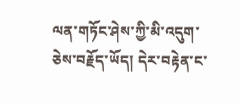ལན་གཏོང་ཤེས་ཀྱི་མི་འདུག་ཅེས་བརྗོད་ཡོད། དེར་བརྟེན་ང་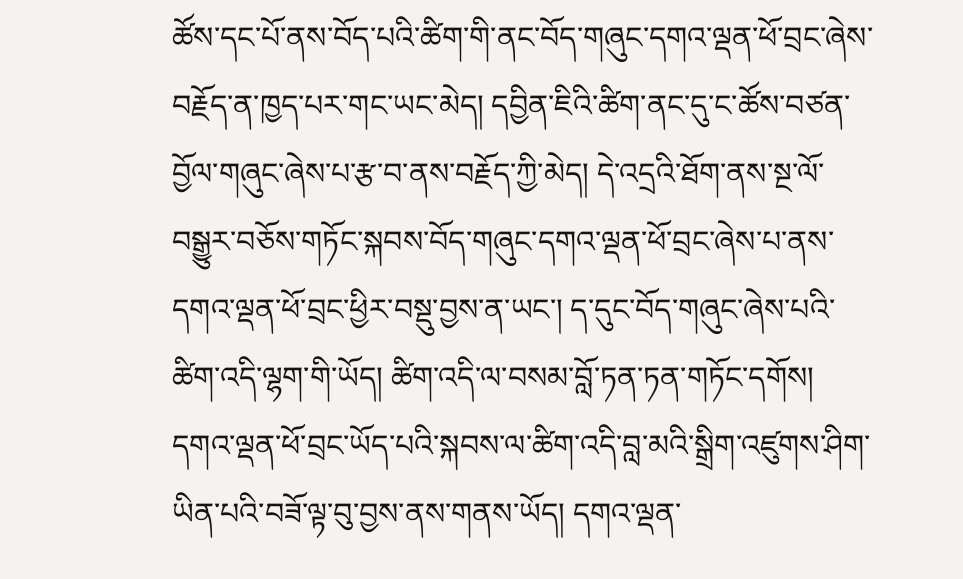ཚོས་དང་པོ་ནས་བོད་པའི་ཚིག་གི་ནང་བོད་གཞུང་དགའ་ལྡན་ཕོ་བྲང་ཞེས་བརྗོད་ན་ཁྱད་པར་གང་ཡང་མེད། དབྱིན་ཇིའི་ཚིག་ནང་དུ་ང་ཚོས་བཙན་བྱོལ་གཞུང་ཞེས་པ་རྩ་བ་ནས་བརྗོད་ཀྱི་མེད། དེ་འདྲའི་ཐོག་ནས་སྔ་ལོ་བསྒྱུར་བཅོས་གཏོང་སྐབས་བོད་གཞུང་དགའ་ལྡན་ཕོ་བྲང་ཞེས་པ་ནས་དགའ་ལྡན་ཕོ་བྲང་ཕྱིར་བསྡུ་བྱས་ན་ཡང་། ད་དུང་བོད་གཞུང་ཞེས་པའི་ཚིག་འདི་ལྷག་གི་ཡོད། ཚིག་འདི་ལ་བསམ་བློ་ཏན་ཏན་གཏོང་དགོས། དགའ་ལྡན་ཕོ་བྲང་ཡོད་པའི་སྐབས་ལ་ཚིག་འདི་བླ་མའི་སྒྲིག་འཛུགས་ཤིག་ཡིན་པའི་བཟོ་ལྟ་བུ་བྱས་ནས་གནས་ཡོད། དགའ་ལྡན་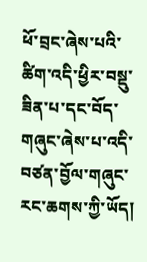ཕོ་བྲང་ཞེས་པའི་ཚིག་འདི་ཕྱིར་བསྡུ་ཟིན་པ་དང་བོད་གཞུང་ཞེས་པ་འདི་བཙན་བྱོལ་གཞུང་རང་ཆགས་ཀྱི་ཡོད།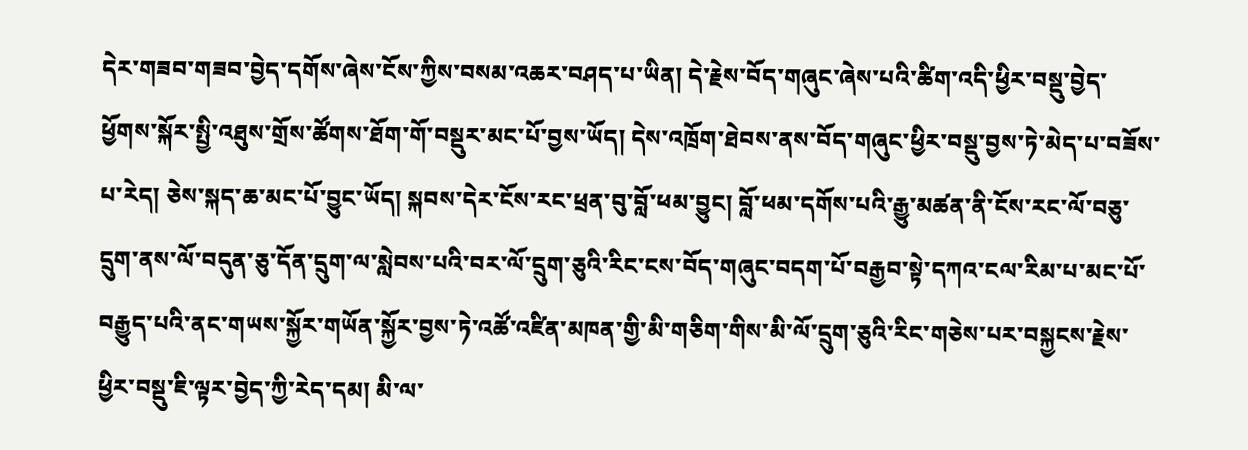དེར་གཟབ་གཟབ་བྱེད་དགོས་ཞེས་ངོས་ཀྱིས་བསམ་འཆར་བཤད་པ་ཡིན། དེ་རྗེས་བོད་གཞུང་ཞེས་པའི་ཚིག་འདི་ཕྱིར་བསྡུ་བྱེད་ཕྱོགས་སྐོར་སྤྱི་འཐུས་གྲོས་ཚོགས་ཐོག་གོ་བསྡུར་མང་པོ་བྱས་ཡོད། དེས་འཁྲོག་ཐེབས་ནས་བོད་གཞུང་ཕྱིར་བསྡུ་བྱས་ཏེ་མེད་པ་བཟོས་པ་རེད། ཅེས་སྐད་ཆ་མང་པོ་བྱུང་ཡོད། སྐབས་དེར་ངོས་རང་ཕྲན་བུ་བློ་ཕམ་བྱུང། བློ་ཕམ་དགོས་པའི་རྒྱུ་མཚན་ནི་ངོས་རང་ལོ་བཅུ་དྲུག་ནས་ལོ་བདུན་ཅུ་དོན་དྲུག་ལ་སླེབས་པའི་བར་ལོ་དྲུག་ཅུའི་རིང་ངས་བོད་གཞུང་བདག་པོ་བརྒྱབ་སྟེ་དཀའ་ངལ་རིམ་པ་མང་པོ་བརྒྱུད་པའི་ནང་གཡས་སྐྱོར་གཡོན་སྐྱོར་བྱས་ཏེ་འཚོ་འཛིན་མཁན་གྱི་མི་གཅིག་གིས་མི་ལོ་དྲུག་ཅུའི་རིང་གཅེས་པར་བསྐྱངས་རྗེས་ཕྱིར་བསྡུ་ཇི་ལྟར་བྱེད་ཀྱི་རེད་དམ། མི་ལ་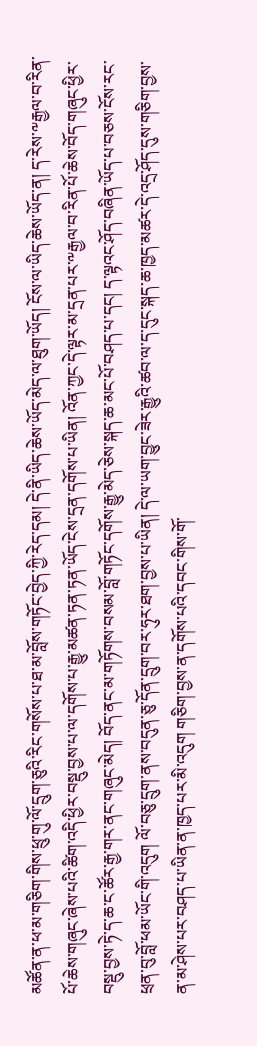མཚོན་ན་ཕ་མ་གཅིག་གིས་ཕྲུ་གུ་ལོ་དྲུག་ཅུའི་རིང་གསོས་པ་ཐ་མ་བློས་གཏོང་བྱེད་ཀྱི་རེད་དམ། དེ་ནི་ཡིད་ཆེས་ཡོད་མེད་ལ་ཐུག་ཡོད། ངོས་ལ་ཡིད་ཆེས་ཡོད་ན། ད་རེས་༸རྒྱལ་བ་རིན་པོ་ཆེས་གཞུང་ཞེས་པའི་ཚིག་འདི་ཕྱིར་བསྡུ་བྱས་པ་ལ་དགོས་པ་རྒྱུ་མཚན་ཏན་ཏན་ཡོད་ངེས་དྲན་དགོས་པ་ཡིན། འོན་ཀྱང་དེ་ལྟར་མ་དྲན་པར་༸རྒྱལ་བ་རིན་པོ་ཆེས་བོད་གཞུང་ཕྱིར་བསྡུ་བྱས་ཏེ་ད་ཆ་ང་ཚོར་རྒྱ་གར་ནང་གཞུང་མེད། བོད་ནང་མ་གཏོགས་བསམ་བློ་གཏོང་དགོས་རྒྱུ་མེད་ཅེས་སྐད་ཆ་མང་པོ་བཤད་པ་དང། ད་ལྟའང་ཤོད་བཞིན་ཡོད་པ་བཅས་ངོས་རང་ཕྲན་བུ་བློ་ཕམ་ཡོང་གི་འདུག ལོ་བཅུ་དྲུག་ནས་བདུན་ཅུ་དོན་དྲུག་བར་ཧུར་ཐག་བྱས་པ་ཡིན། དེ་ལ་ཡག་བྱུང་ཟེར་རྒྱུའི་ཚབ་ལ་ད་དུང་སྐད་ཆ་ཁྱད་མཚར་དེ་འདྲ་ཤོད་དུས་གཅིག་བྱས་ན་མ་ཤེས་པར་བཤད་པ་ཡིན་ན་ཁྱད་པར་མི་འདུག གཅིག་བྱས་ན་དགོས་པའི་དབང་གིས་གོ་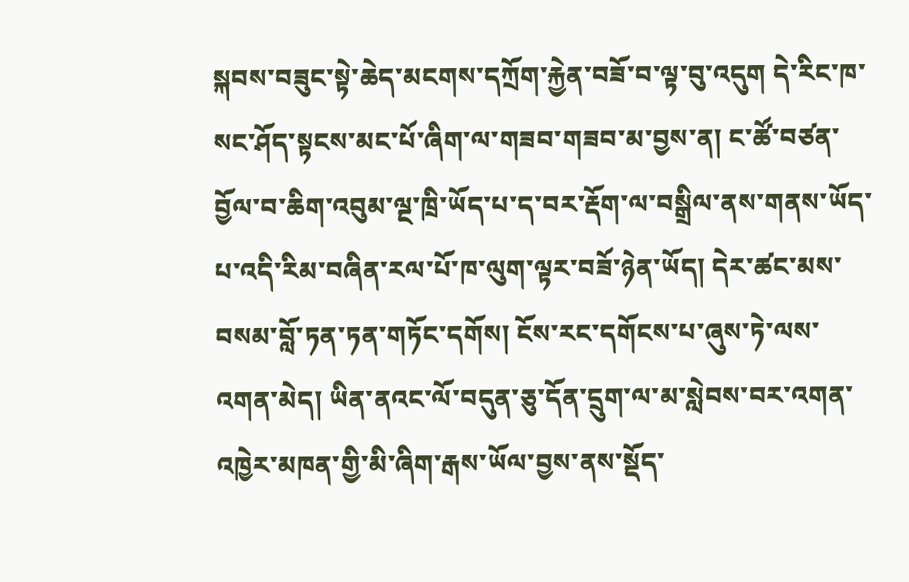སྐབས་བཟུང་སྟེ་ཆེད་མངགས་དཀྲོག་རྐྱེན་བཟོ་བ་ལྟ་བུ་འདུག དེ་རིང་ཁ་སང་ཤོད་སྟངས་མང་པོ་ཞིག་ལ་གཟབ་གཟབ་མ་བྱས་ན། ང་ཚོ་བཙན་བྱོལ་བ་ཆིག་འབུམ་ལྔ་ཁྲི་ཡོད་པ་ད་བར་རྡོག་ལ་བསྒྲིལ་ནས་གནས་ཡོད་པ་འདི་རིམ་བཞིན་རལ་པོ་ཁ་ལུག་ལྟར་བཟོ་ཉེན་ཡོད། དེར་ཚང་མས་བསམ་བློ་ཏན་ཏན་གཏོང་དགོས། ངོས་རང་དགོངས་པ་ཞུས་ཏེ་ལས་འགན་མེད། ཡིན་ནའང་ལོ་བདུན་ཅུ་དོན་དྲུག་ལ་མ་སླེབས་བར་འགན་འཁྱེར་མཁན་གྱི་མི་ཞིག་རྒས་ཡོལ་བྱས་ནས་སྡོད་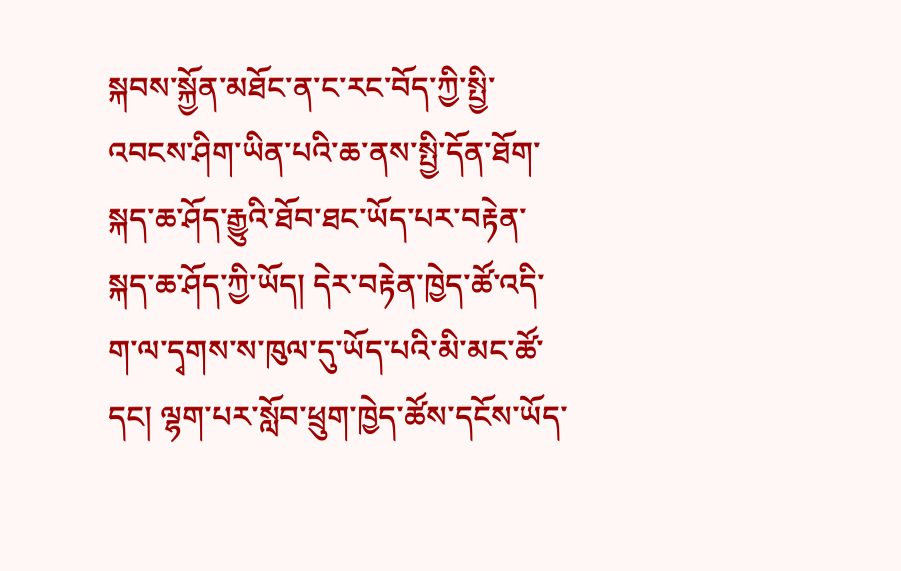སྐབས་སྐྱོན་མཐོང་ན་ང་རང་བོད་ཀྱི་སྤྱི་འབངས་ཤིག་ཡིན་པའི་ཆ་ནས་སྤྱི་དོན་ཐོག་སྐད་ཆ་ཤོད་རྒྱུའི་ཐོབ་ཐང་ཡོད་པར་བརྟེན་སྐད་ཆ་ཤོད་ཀྱི་ཡོད། དེར་བརྟེན་ཁྱེད་ཚོ་འདི་ག་ལ་དྭགས་ས་ཁུལ་དུ་ཡོད་པའི་མི་མང་ཚོ་དང། ལྷག་པར་སློབ་ཕྲུག་ཁྱེད་ཚོས་དངོས་ཡོད་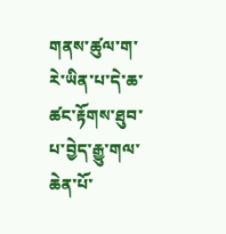གནས་ཚུལ་ག་རེ་ཡིན་པ་དེ་ཆ་ཚང་རྟོགས་ཐུབ་པ་བྱེད་རྒྱུ་གལ་ཆེན་པོ་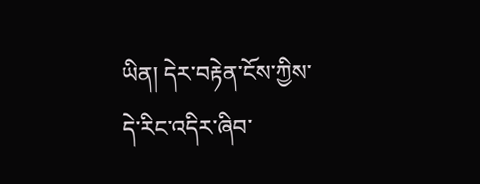ཡིན། དེར་བརྟེན་ངོས་ཀྱིས་དེ་རིང་འདིར་ཞིབ་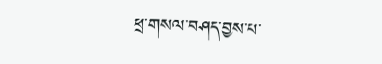ཕྲ་གསལ་བཤད་བྱས་པ་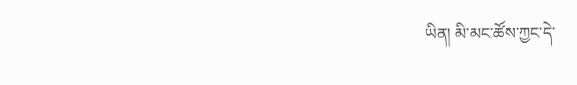ཡིན། མི་མང་ཚོས་ཀྱང་དེ་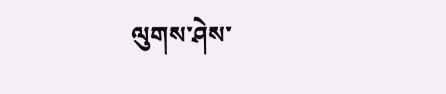ལུགས་ཤེས་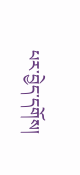པར་བྱེད་དགོས།